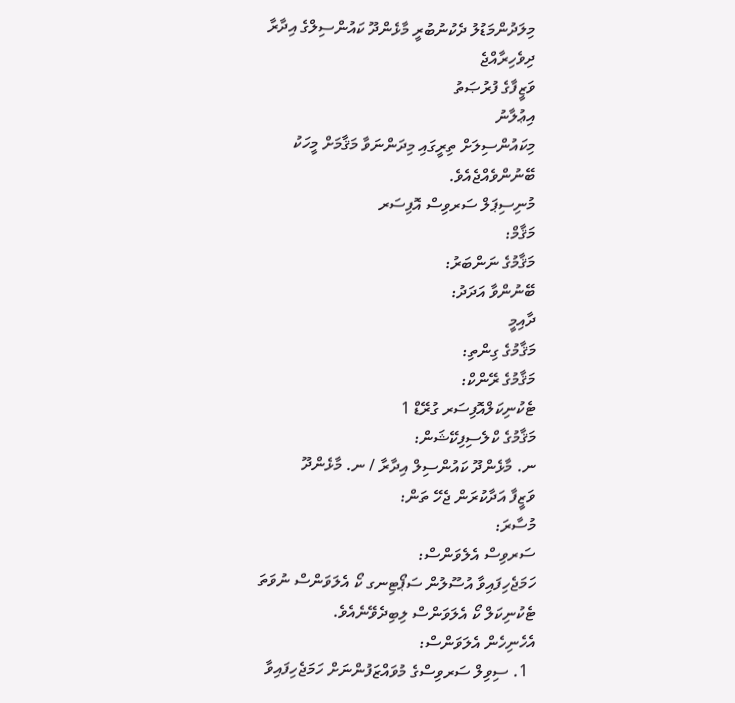މިލަދުންމަޑުލު ދެކުނުބުރީ މާޅެންދޫ ކައުންސިލްގެ އިދާރާ
ދިވެހިރާއްޖެ
ވަޒީފާގެ ފުރުޞަތު
އިޢުލާނު
މިކައުންސިލަށް ތިރީގައި މިދަންނަވާ މަޤާމަށް މީހަކު ބޭނުންވެއްޖެއެވެ.
މުނިސިޕަލް ސަރވިސް އޮފިސަރ
މަޤާމް:
މަޤާމުގެ ނަންބަރު:
ބޭނުންވާ އަދަދު:
ދާއިމީ
މަޤާމުގެ ގިންތި:
މަޤާމުގެ ރޭންކް:
ޓެކުނިކަލްއޮފިސަރ ގުރޭޑް 1
މަޤާމުގެ ކްލެސިފިކޭޝަން:
ނ. މާޅެންދޫ ކައުންސިލް އިދާރާ / ނ. މާޅެންދޫ
ވަޒީފާ އަދާކުރަން ޖެހޭ ތަން:
މުސާރަ:
ސަރވިސް އެލެވަންސް:
ހަމަޖެހިފައިވާ އުސޫލުން ސަޕޯޓިނގ ކޯ އެލަވަންސް ނުވަތަ ޓެކުނިކަލް ކޯ އެލަވަންސް ލިބިދެވޭނެއެވެ.
އެހެނިހެން އެލަވަންސް:
  1. ސިވިލް ސަރވިސްގެ މުވައްޒަފުންނަށް ހަމަޖެހިފައިވާ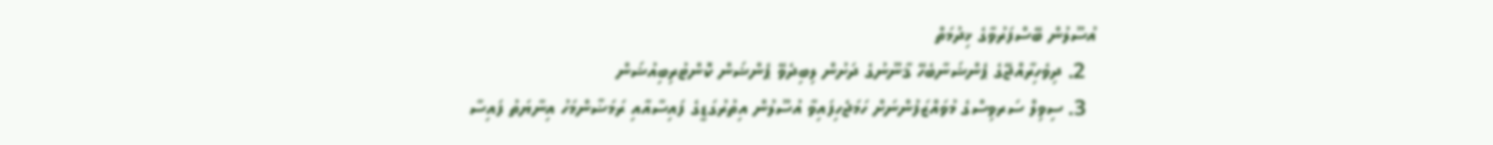އުސޫލުން ބޭސްފަރުވާގެ ޚިދުމަތް
  2. ދިވެހިރާއްޖޭގެ ޕެންޝަނާބެހޭ ޤާނޫނުގެ ދަށުން ލިބިދެވޭ ޕެންޝަން ކޮންޓުރިބިއުޝަން
  3. ސިވިލް ސަރވިސްގެ މުވައްޒަފުންނަށް ހަމަޖެހިފައިވާ އުސޫލުން އިތުރުގަޑީގެ ފައިސާއާއި ރަމަޟާންމަހު އިނާޔަތު ފައިސާ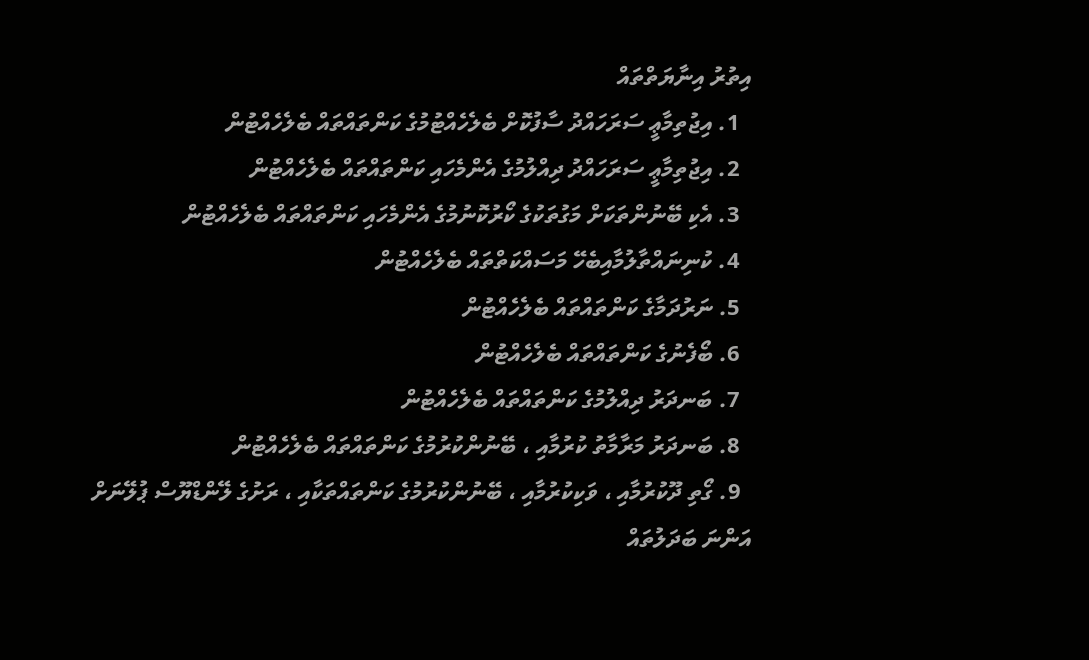އިތުރު އިނާޔަތްތައް
  1. އިޖުތިމާޢީ ސަރަހައްދު ސާފުކޮށް ބެލެހެއްޓުމުގެ ކަންތައްތައް ބެލެހެއްޓުން
  2. އިޖުތިމާޢީ ސަރަހައްދު ދިއްލުމުގެ އެންމެހައި ކަންތައްތައް ބެލެހެއްޓުން
  3. އެކި ބޭނުންތަކަށް މަގުތަކުގެ ކޯރުކޮނުމުގެ އެންމެހައި ކަންތައްތައް ބެލެހެއްޓުން
  4. ކުނިނައްތާލުމާއިބެހޭ މަސައްކަތްތައް ބެލެހެއްޓުން
  5. ނަރުދަމާގެ ކަންތައްތައް ބެލެހެއްޓުން
  6. ބޯފެނުގެ ކަންތައްތައް ބެލެހެއްޓުން
  7. ބަނދަރު ދިއްލުމުގެ ކަންތައްތައް ބެލެހެއްޓުން
  8. ބަނދަރު މަރާމާތު ކުރުމާއި ، ބޭނުންކުރުމުގެ ކަންތައްތައް ބެލެހެއްޓުން
  9. ގޯތި ދޫކުރުމާއި ، ވަކިކުރުމާއި ، ބޭނުންކުރުމުގެ ކަންތައްތަކާއި ، ރަށުގެ ލޭންޑްޔޫސް ޕުލޭނަށް އަންނަ ބަދަލުތައް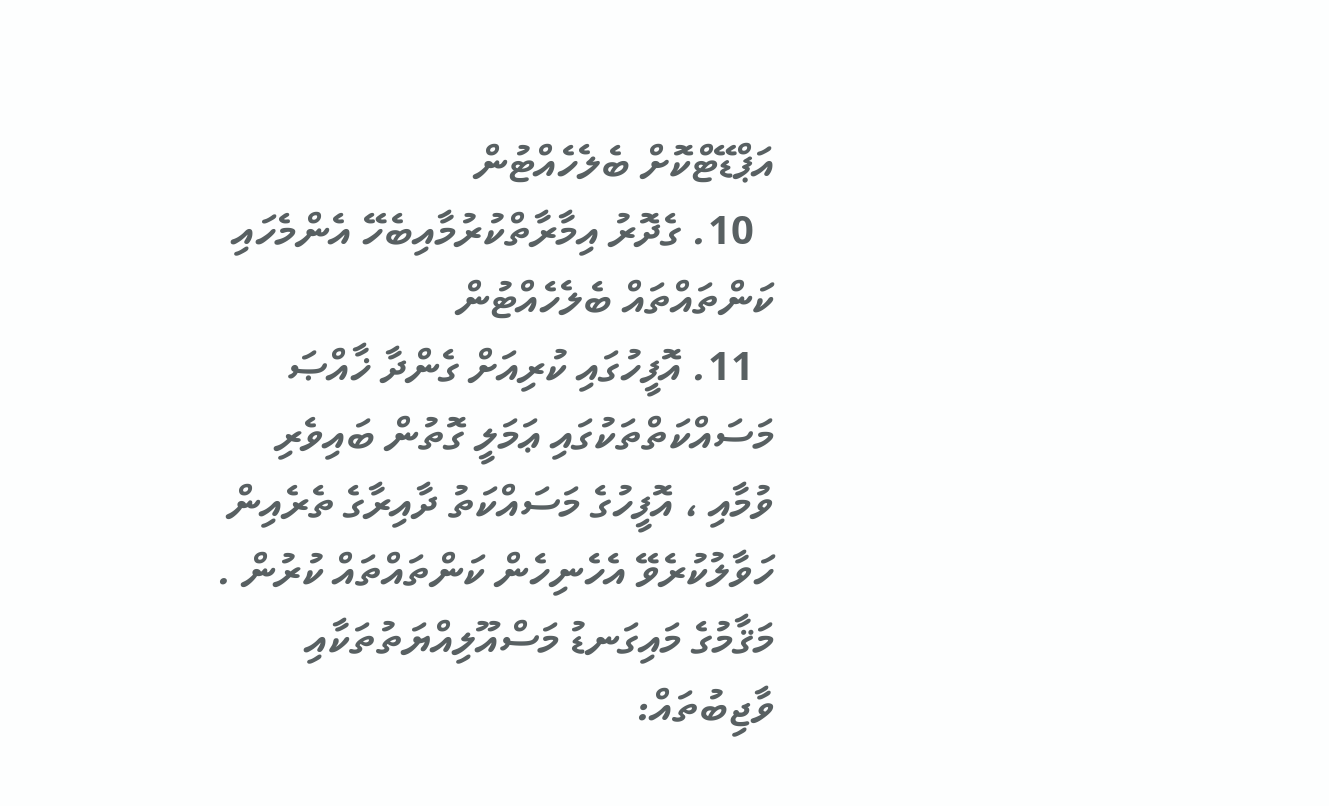އަޕްޑޭޓްކޮށް ބެލެހެއްޓުން
  10. ގެދޮރު އިމާރާތްކުރުމާއިބެހޭ އެންމެހައި ކަންތައްތައް ބެލެހެއްޓުން
  11. އޮފީހުގައި ކުރިއަށް ގެންދާ ޚާއްޞަ މަސައްކަތްތަކުގައި ޢަމަލީ ގޮތުން ބައިވެރި ވުމާއި ، އޮފީހުގެ މަސައްކަތު ދާއިރާގެ ތެރެއިން ހަވާލުކުރެވޭ އެހެނިހެން ކަންތައްތައް ކުރުން .
މަޤާމުގެ މައިގަނޑު މަސްއޫލިއްޔަތުތަކާއި ވާޖިބުތައް: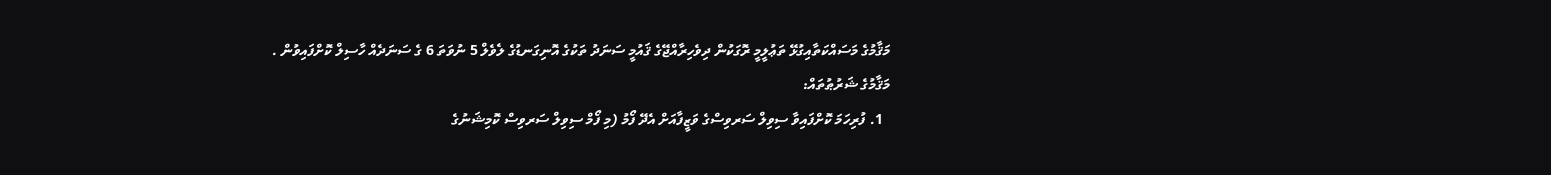މަޤާމުގެ މަސައްކަތާއިގުޅޭ ތަޢުލީމީ ރޮގަކުން ދިވެހިރާއްޖޭގެ ޤައުމީ ސަނަދު ތަކުގެ އޮނިގަނޑުގެ ލެވެލް 5 ނުވަތަ 6 ގެ ސަނަދެއް ހާސިލް ކޮށްފައިވުން .
މަޤާމުގެ ޝަރުޠުތައް:
  1. ފުރިހަމަ ކޮށްފައިވާ ސިވިލް ސަރވިސްގެ ވަޒީފާއަށް އެދޭ ފޯމު (މި ފޯމް ސިވިލް ސަރވިސް ކޮމިޝަނުގެ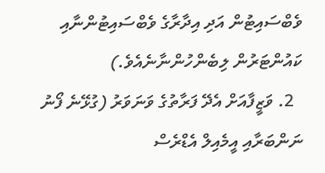ވެބްސައިޓުން އަދި އިދާރާގެ ވެބްސައިޓުންނާއި ކައުންޓަރުން ލިބެންހުންނާނެއެވެ.)
  2. ވަޒީފާއަށް އެދޭ ފަރާތުގެ ވަނަވަރު (ގުޅޭނެ ފޯނު ނަންބަރާއި އީމެއިލް އެޑްރެސް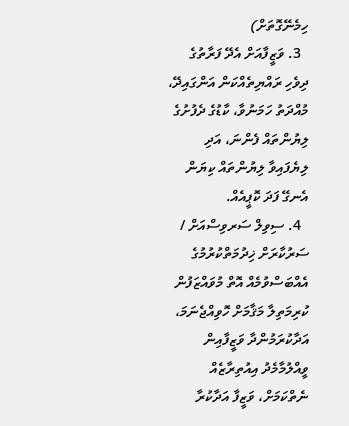ހިމެނޭގޮތަށް)
  3. ވަޒީފާއަށް އެދޭ ފަރާތުގެ ދިވެހި ރައްޔިތެއްކަން އަންގައިދޭ، މުއްދަތު ހަމަނުވާ، ކާޑުގެ ދެފުށުގެ ލިޔުންތައް ފެންނަ، އަދި ލިޔެފައިވާ ލިޔުންތައް ކިޔަން އެނގޭ ފަދަ ކޮޕީއެއް.
  4. ސިވިލް ސަރވިސްއަށް / ސަރުކާރަށް ޚިދުމަތްކުރުމުގެ އެއްބަސްވުމެއް އޮތް މުވައްޒަފުން ކުރިމަތިލާ މަޤާމަށް ހޮވިއްޖެނަމަ، އަދާކުރަމުންދާ ވަޒީފާއިން ވީއްލުމާމެދު އިއުތިރާޒެއް ނެތްކަމަށް، ވަޒީފާ އަދާކުރާ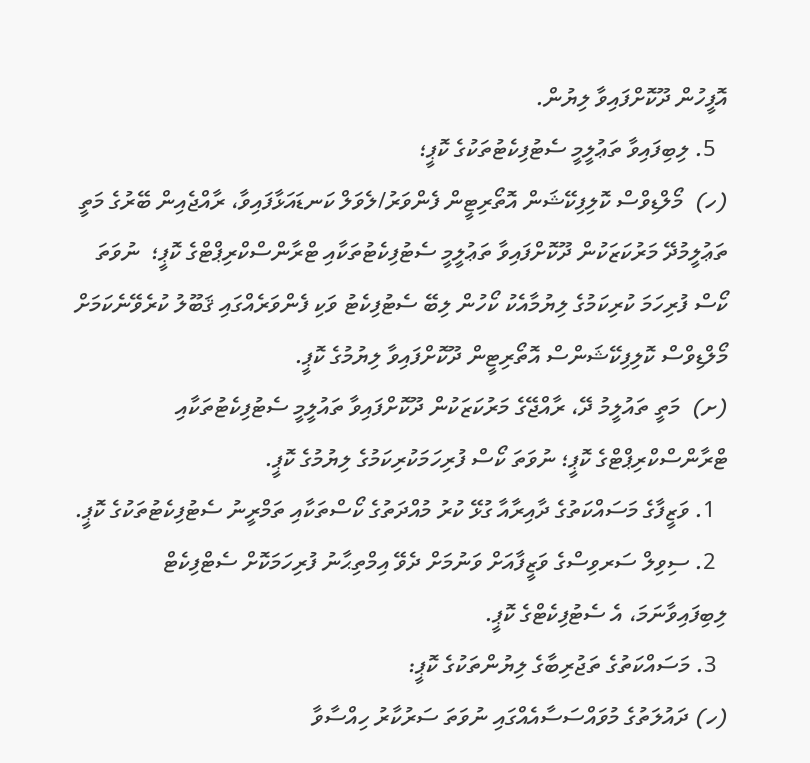އޮފީހުން ދޫކޮށްފައިވާ ލިޔުން.
  5. ލިބިފައިވާ ތަޢުލީމީ ސެޓުފިކެޓުތަކުގެ ކޮޕީ؛
(ހ)  މޯލްޑިވްސް ކޮލިފިކޭޝަން އޮތޯރިޓީން ފެންވަރު/ލެވަލް ކަނޑައަޅާފައިވާ، ރާއްޖެއިން ބޭރުގެ މަތީ ތަޢުލީމުދޭ މަރުކަޒަކުން ދޫކޮށްފައިވާ ތަޢުލީމީ ސެޓުފިކެޓުތަކާއި ޓްރާންސްކްރިޕްޓްގެ ކޮޕީ؛  ނުވަތަ ކޯސް ފުރިހަމަ ކުރިކަމުގެ ލިޔުމާއެކު ކޯހުން ލިބޭ ސެޓުފިކެޓު ވަކި ފެންވަރެއްގައި ޤަބޫލު ކުރެވޭނެކަމަށް މޯލްޑިވްސް ކޮލިފިކޭޝަންސް އޮތޯރިޓީން ދޫކޮށްފައިވާ ލިޔުމުގެ ކޮޕީ.
(ށ)  މަތީ ތައުލީމު ދޭ، ރާއްޖޭގެ މަރުކަޒަކުން ދޫކޮށްފައިވާ ތައުލީމީ ސެޓުފިކެޓުތަކާއި ޓްރާންސްކްރިޕްޓްގެ ކޮޕީ؛ ނުވަތަ ކޯސް ފުރިހަމަކުރިކަމުގެ ލިޔުމުގެ ކޮޕީ.
  1. ވަޒީފާގެ މަސައްކަތުގެ ދާއިރާއާ ގުޅޭ ކުރު މުއްދަތުގެ ކޯސްތަކާއި ތަމްރީނު ސެޓުފިކެޓުތަކުގެ ކޮޕީ.
  2. ސިވިލް ސަރވިސްގެ ވަޒީފާއަށް ވަނުމަށް ދެވޭ އިމްތިޙާނު ފުރިހަމަކޮށް ސެޓްފިކެޓް ލިބިފައިވާނަމަ، އެ ސެޓުފިކެޓްގެ ކޮޕީ.
  3. މަސައްކަތުގެ ތަޖުރިބާގެ ލިޔުންތަކުގެ ކޮޕީ:
(ހ) ދައުލަތުގެ މުވައްސަސާއެއްގައި ނުވަތަ ސަރުކާރު ހިއްސާވާ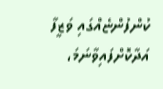ކުންފުންޏެއްގައި ވަޒީފާ އަދާކޮށްފައިވާނަމަ،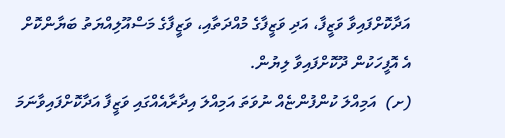އަދާކޮށްފައިވާ ވަޒީފާ، އަދި ވަޒީފާގެ މުއްދަތާއި، ވަޒީފާގެ މަސްއޫލިއްޔަތު ބަޔާންކޮށް އެ އޮފީހަކުން ދޫކޮށްފައިވާ ލިޔުން.
(ށ)  އަމިއްލަ ކުންފުންޏެއް ނުވަތަ އަމިއްލަ އިދާރާއެއްގައި ވަޒީފާ އަދާކޮށްފައިވާނަމަ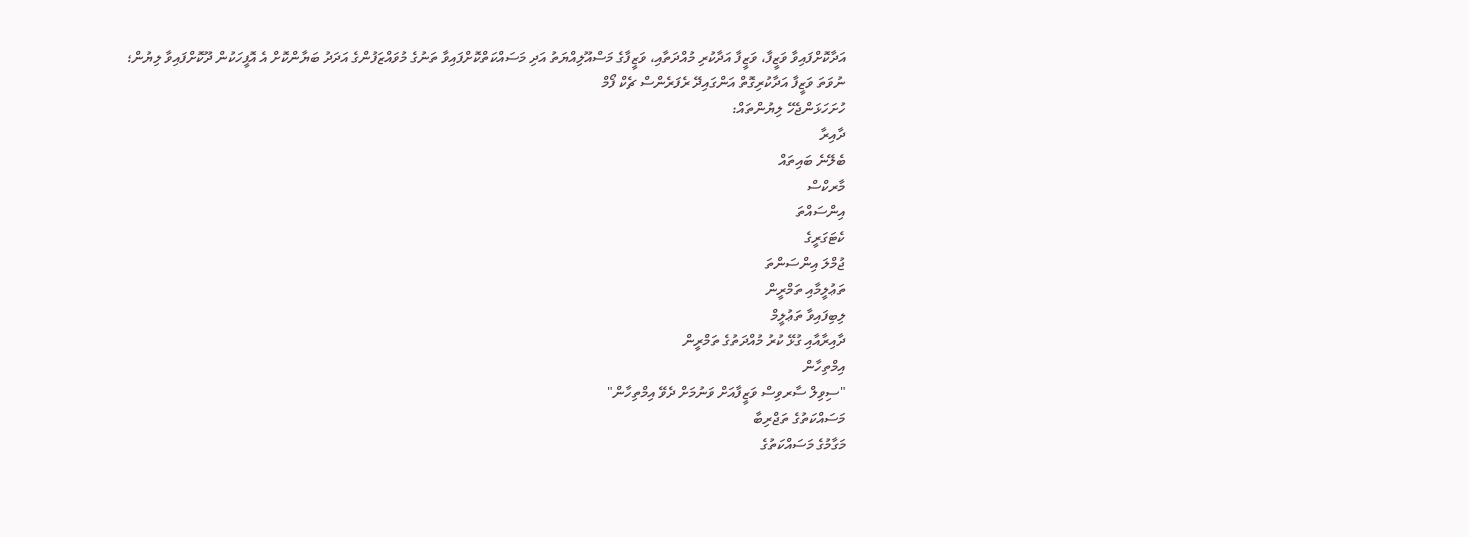އަދާކޮށްފައިވާ ވަޒީފާ، ވަޒީފާ އަދާކުރި މުއްދަތާއި، ވަޒީފާގެ މަސްއޫލިއްޔަތު އަދި މަސައްކަތްކޮށްފައިވާ ތަނުގެ މުވައްޒަފުންގެ އަދަދު ބަޔާންކޮށް އެ އޮފީހަކުން ދޫކޮށްފައިވާ ލިޔުން؛ ނުވަތަ ވަޒީފާ އަދާކުރިގޮތް އަންގައިދޭ ރެފަރެންސް ޗެކް ފޯމް
ހުށަހަޅަންޖެހޭ ލިޔުންތައް:
ދާއިރާ
ބެލޭނެ ބައިތައް
މާރކްސް
އިންސައްތަ
ކެޓަގަރީގެ
ޖުމްލަ އިންސަންތަ
ތަޢުލީމާއި ތަމްރީން
ލިބިފައިވާ ތަޢުލީމް
ދާއިރާއާއި ގުޅޭ ކުރު މުއްދަތުގެ ތަމްރީން
އިމްތިހާން
"ސިވިލް ސާރވިސް ވަޒީފާއަށް ވަނުމަށް ދެވޭ އިމްތިހާން"
މަސައްކަތުގެ ތަޖްރިބާ
މަގާމުގެ މަސައްކަތުގެ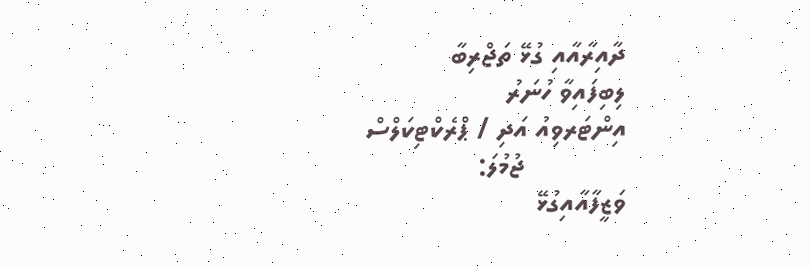ދާއިރާއާއި ގުޅޭ ތަޖްރިބާ
ލިބިފައިވާ ހުނަރު
އިންޓަރވިއު އަދި / ޕްރެކްޓިކަލްސް
             ޖުމުލަ:
ވަޒީފާއާއިގުޅޭ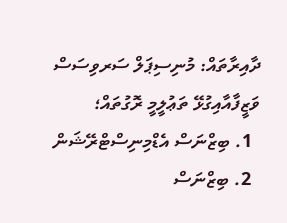ދާއިރާތައް: މުނިސިޕަލް ސަރވިސަސް
ވަޒީފާއާއިގުޅޭ ތަޢުލީމީ ރޮގުތައް؛
  1. ބިޒްނަސް އެޑްމިނިސްޓްރޭޝަން
  2. ބިޒްނަސް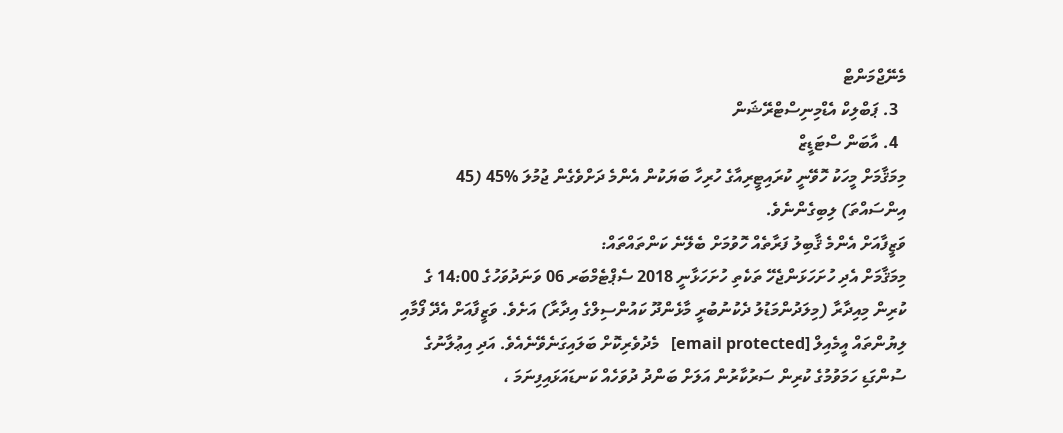މެނޭޖްމަންޓް
  3. ޕަބްލިކް އެޑްމިނިސްޓްރޭޝަން
  4. އާބަން ސްޓަޑީޒް
މިމަޤާމަށް މީހަކު ހޮވޭނީ ކުރައިޓީރިއާގެ ހުރިހާ ބަޔަކުން އެންމެ ދަށްވެގެން ޖުމުލަ %45 (45 އިންސައްތަ) ލިބިގެންނެވެ.
ވަޒީފާއަށް އެންމެ ޤާބިލު ފަރާތެއް ހޮވުމަށް ބެލޭނެ ކަންތައްތައް:
މިމަޤާމަށް އެދި ހުށަހަޅަންޖެހޭ ތަކެތި ހުށަހަޅާނީ 2018 ސެޕްޓެމްބަރ 06 ވަނަދުވަހުގެ 14:00 ގެ ކުރިން މިއިދާރާ (މިލަދުންމަޑުލު ދެކުނުބުރީ މާޅެންދޫ ކައުންސިލްގެ އިދާރާ) އަށެވެ. ވަޒީފާއަށް އެދޭ ފޯމާއި ލިޔުންތައް އީމެއިލް [email protected]   މެދުވެރިކޮށް ބަލައިގަނެވޭނެއެވެ. އަދި އިޢުލާނުގެ ސުންގަޑި ހަމަވުމުގެ ކުރިން ސަރުކާރުން އަލަށް ބަންދު ދުވަހެއް ކަނޑައަޅައިފިނަމަ ،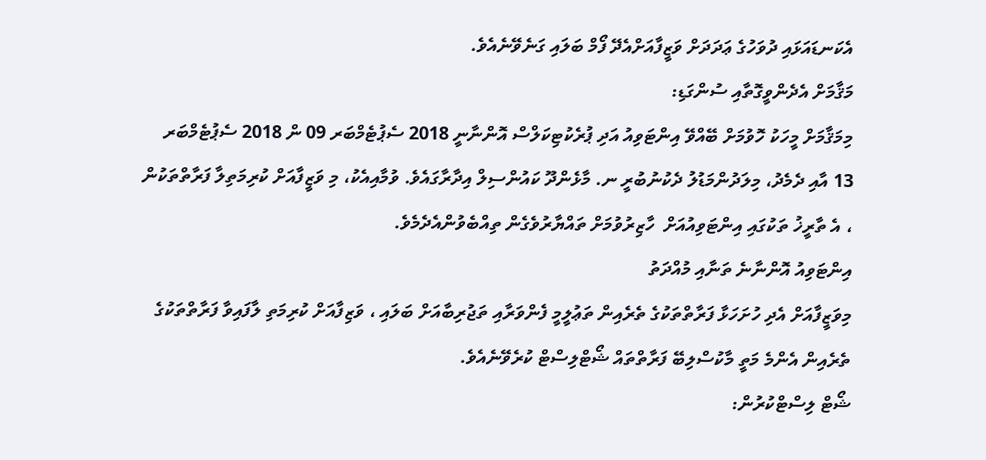އެކަނޑައަޅައި ދުވަހުގެ ޢަދަދަށް ވަޒީފާއަށްއެދޭ ފޯމް ބަލައި ގަނެވޭނެއެވެ.
މަޤާމަށް އެދެންވީގޮތާއި ސުންގަޑި:
މިމަޤާމަށް މީހަކު ހޮވުމަށް ބޭއްވޭ އިންޓަވިއު އަދި ޕުރެކުޓިކަލްސް އޮންނާނީ 2018 ސެޕުޓެމްބަރ 09 ން 2018 ސެޕުޓެމްބަރ 13 އާއި ދެމެދު، މިލަދުންމަޑުލު ދެކުނުބުރީ ނ. މާޅެންދޫ ކައުންސިލް އިދާރާގައެވެ. ވުމާއިއެކު، މި ވަޒީފާއަށް ކުރިމަތިލާ ފަރާތްތަކުން ، އެ ތާރީޚު ތަކުގައި އިންޓަވިއުއަށް  ހާޒިރުވުމަށް ތައްޔާރުވެގެން ތިއްބެވުންއެދެމެވެ.
އިންޓަވިއު އޮންނާނެ ތަނާއި މުއްދަތު
މިވަޒީފާއަށް އެދި ހުށަހަޅާ ފަރާތްތަކުގެ ތެރެއިން ތަޢުލީމީ ފެންވަރާއި ތަޖުރިބާއަށް ބަލައި ، ވަޒިފާއަށް ކުރިމަތި ލާފައިވާ ފަރާތްތަކުގެ ތެރެއިން އެންމެ މަތީ މާކުސްލިބޭ ފަރާތްތައް ޝޯޓްލިސްޓް ކުރެވޭނެއެވެ.
ޝޯޓް ލިސްޓްކުރުން: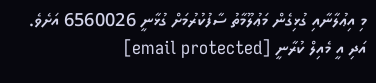މި އިޢުލާނާއި ގުޅިގެން މަޢުލޫމާތު ސާފުކުރުމަށް ގުޅާނީ 6560026 އަށެވެ. އަދި އީ މެއިލް ކުރާނީ [email protected]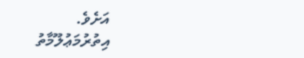އަށެވެ.
އިތުރުމަޢުލޫމާތު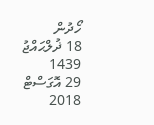ހޯދުން
18 ޛުލްޙައްޖު 1439
29 އޮގަސްޓް  2018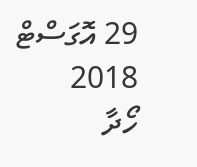29 އޮގަސްޓް 2018
ހޯދާ